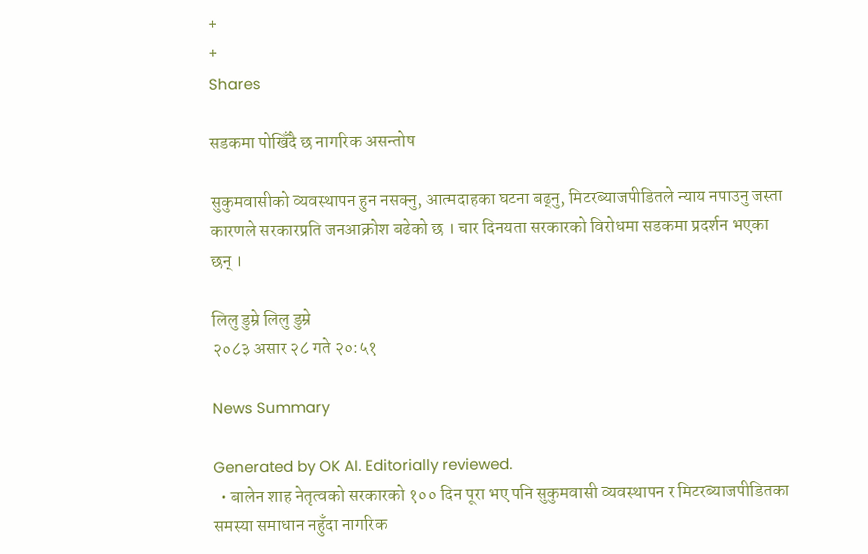+
+
Shares

सडकमा पोखिँदै छ नागरिक असन्तोष

सुकुमवासीको व्यवस्थापन हुन नसक्नु, आत्मदाहका घटना बढ्नु, मिटरब्याजपीडितले न्याय नपाउनु जस्ता कारणले सरकारप्रति जनआक्रोश बढेको छ । चार दिनयता सरकारको विरोधमा सडकमा प्रदर्शन भएका छन् ।

लिलु डुम्रे लिलु डुम्रे
२०८३ असार २८ गते २०:५१

News Summary

Generated by OK AI. Editorially reviewed.
  • बालेन शाह नेतृत्वको सरकारको १०० दिन पूरा भए पनि सुकुमवासी व्यवस्थापन र मिटरब्याजपीडितका समस्या समाधान नहुँदा नागरिक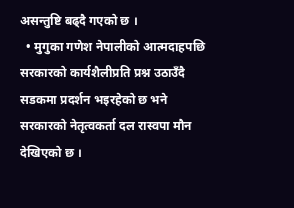असन्तुष्टि बढ्दै गएको छ ।
  • मुगुका गणेश नेपालीको आत्मदाहपछि सरकारको कार्यशैलीप्रति प्रश्न उठाउँदै सडकमा प्रदर्शन भइरहेको छ भने सरकारको नेतृत्वकर्ता दल रास्वपा मौन देखिएको छ ।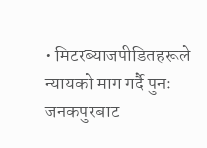• मिटरब्याजपीडितहरूले न्यायको माग गर्दै पुनः जनकपुरबाट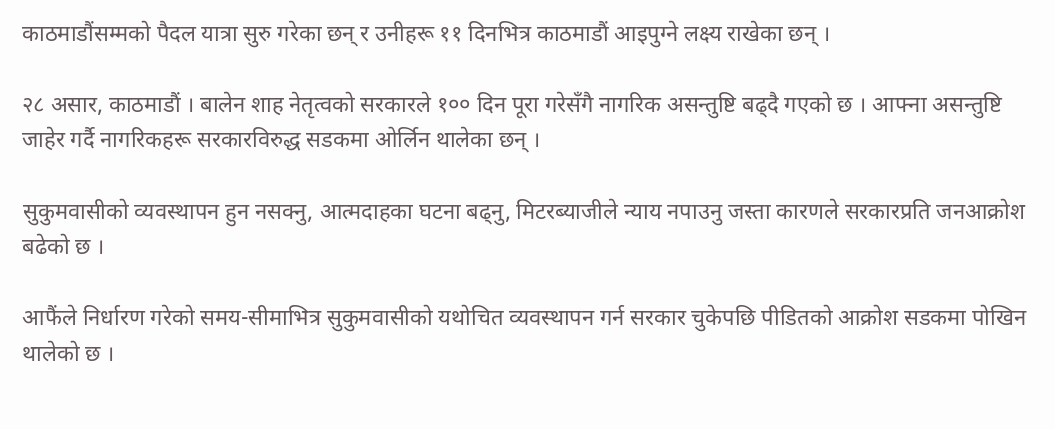काठमाडौंसम्मको पैदल यात्रा सुरु गरेका छन् र उनीहरू ११ दिनभित्र काठमाडौं आइपुग्ने लक्ष्य राखेका छन् ।

२८ असार, काठमाडौं । बालेन शाह नेतृत्वको सरकारले १०० दिन पूरा गरेसँगै नागरिक असन्तुष्टि बढ्दै गएको छ । आफ्ना असन्तुष्टि जाहेर गर्दै नागरिकहरू सरकारविरुद्ध सडकमा ओर्लिन थालेका छन् ।

सुकुमवासीको व्यवस्थापन हुन नसक्नु, आत्मदाहका घटना बढ्नु, मिटरब्याजीले न्याय नपाउनु जस्ता कारणले सरकारप्रति जनआक्रोश बढेको छ ।

आफैंले निर्धारण गरेको समय-सीमाभित्र सुकुमवासीको यथोचित व्यवस्थापन गर्न सरकार चुकेपछि पीडितको आक्रोश सडकमा पोखिन थालेको छ ।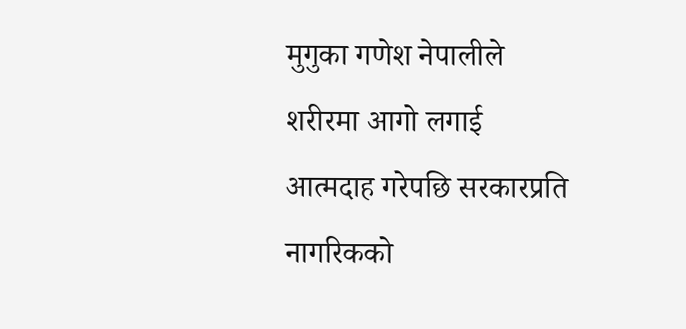मुगुका गणेश नेपालीले शरीरमा आगो लगाई आत्मदाह गरेपछि सरकारप्रति नागरिकको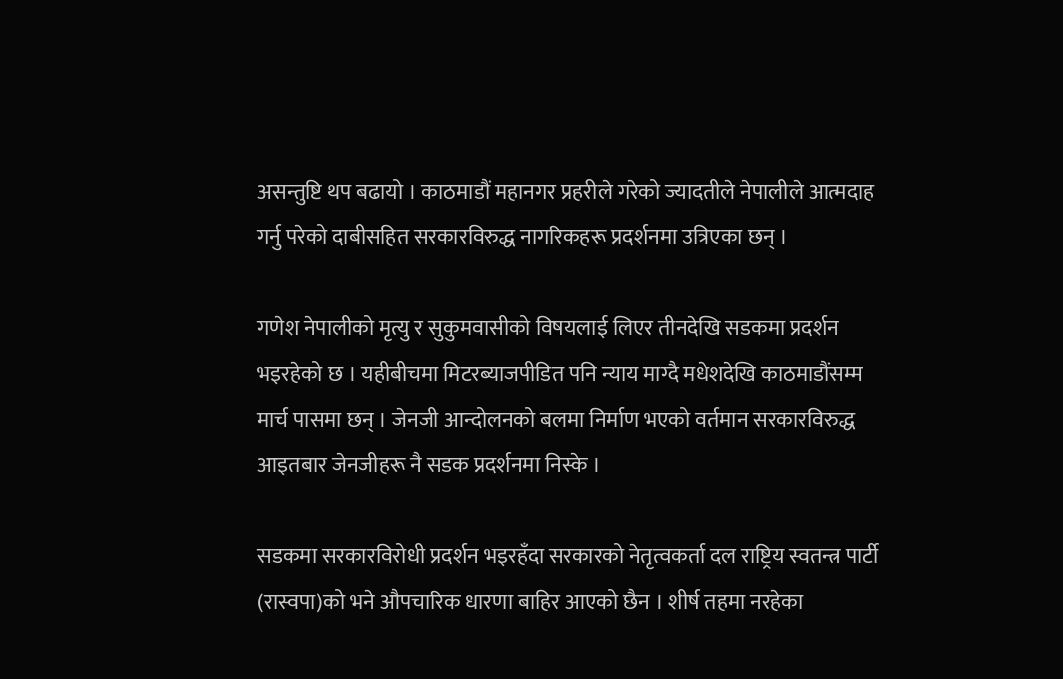असन्तुष्टि थप बढायो । काठमाडौं महानगर प्रहरीले गरेको ज्यादतीले नेपालीले आत्मदाह गर्नु परेको दाबीसहित सरकारविरुद्ध नागरिकहरू प्रदर्शनमा उत्रिएका छन् ।

गणेश नेपालीको मृत्यु र सुकुमवासीको विषयलाई लिएर तीनदेखि सडकमा प्रदर्शन भइरहेको छ । यहीबीचमा मिटरब्याजपीडित पनि न्याय माग्दै मधेशदेखि काठमाडौंसम्म मार्च पासमा छन् । जेनजी आन्दोलनको बलमा निर्माण भएको वर्तमान सरकारविरुद्ध आइतबार जेनजीहरू नै सडक प्रदर्शनमा निस्के ।

सडकमा सरकारविरोधी प्रदर्शन भइरहँदा सरकारको नेतृत्वकर्ता दल राष्ट्रिय स्वतन्त्र पार्टी (रास्वपा)को भने औपचारिक धारणा बाहिर आएको छैन । शीर्ष तहमा नरहेका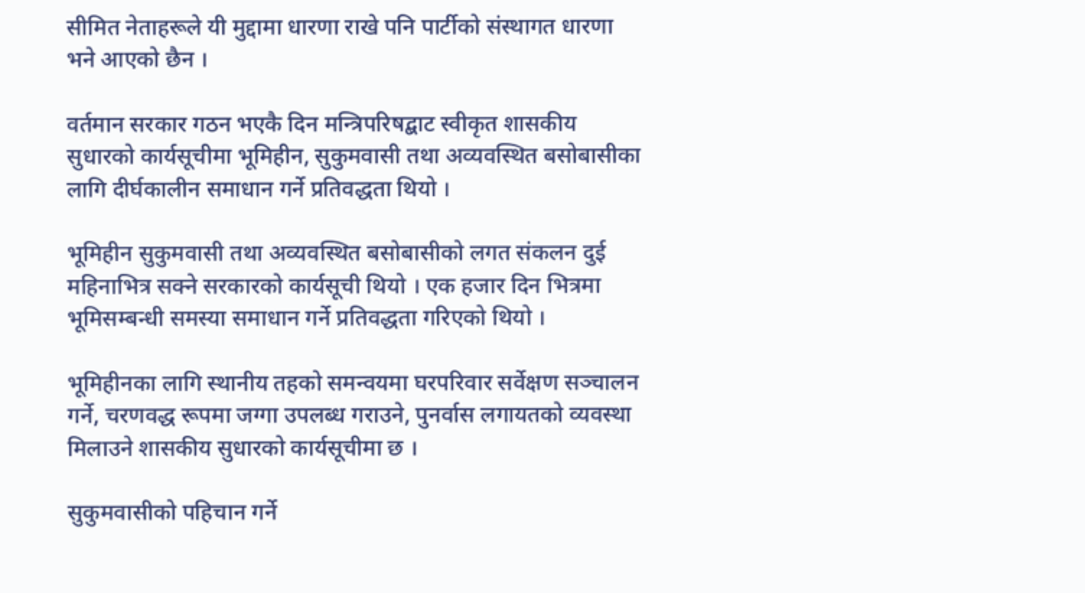सीमित नेताहरूले यी मुद्दामा धारणा राखे पनि पार्टीको संस्थागत धारणा भने आएको छैन ।

वर्तमान सरकार गठन भएकै दिन मन्त्रिपरिषद्बाट स्वीकृत शासकीय सुधारको कार्यसूचीमा भूमिहीन, सुकुमवासी तथा अव्यवस्थित बसोबासीका लागि दीर्घकालीन समाधान गर्ने प्रतिवद्धता थियो ।

भूमिहीन सुकुमवासी तथा अव्यवस्थित बसोबासीको लगत संकलन दुई महिनाभित्र सक्ने सरकारको कार्यसूची थियो । एक हजार दिन भित्रमा भूमिसम्बन्धी समस्या समाधान गर्ने प्रतिवद्धता गरिएको थियो ।

भूमिहीनका लागि स्थानीय तहको समन्वयमा घरपरिवार सर्वेक्षण सञ्चालन गर्ने, चरणवद्ध रूपमा जग्गा उपलब्ध गराउने, पुनर्वास लगायतको व्यवस्था मिलाउने शासकीय सुधारको कार्यसूचीमा छ ।

सुकुमवासीको पहिचान गर्ने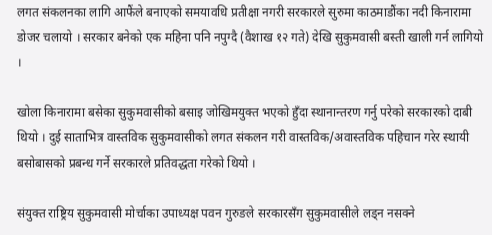लगत संकलनका लागि आफैंले बनाएको समयावधि प्रतीक्षा नगरी सरकारले सुरुमा काठमाडौंका नदी किनारामा डोजर चलायो । सरकार बनेको एक महिना पनि नपुग्दै (वैशाख १२ गते) देखि सुकुमवासी बस्ती खाली गर्न लागियो ।

खोला किनारामा बसेका सुकुमवासीको बसाइ जोखिमयुक्त भएको हुँदा स्थानान्तरण गर्नु परेको सरकारको दाबी थियो । दुई साताभित्र वास्तविक सुकुमवासीको लगत संकलन गरी वास्तविक/अवास्तविक पहिचान गरेर स्थायी बसोबासको प्रबन्ध गर्ने सरकारले प्रतिवद्धता गरेको थियो ।

संयुक्त राष्ट्रिय सुकुमवासी मोर्चाका उपाध्यक्ष पवन गुरुङले सरकारसँग सुकुमवासीले लड्न नसक्ने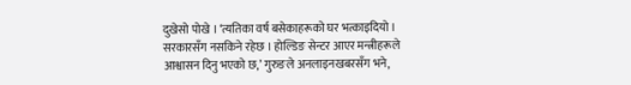दुखेसो पोखे । ‘त्यतिका वर्ष बसेकाहरूको घर भत्काइदियो । सरकारसँग नसकिने रहेछ । होल्डिङ सेन्टर आएर मन्त्रीहरूले आश्वासन दिनु भएको छ,’ गुरुङले अनलाइनखबरसँग भने,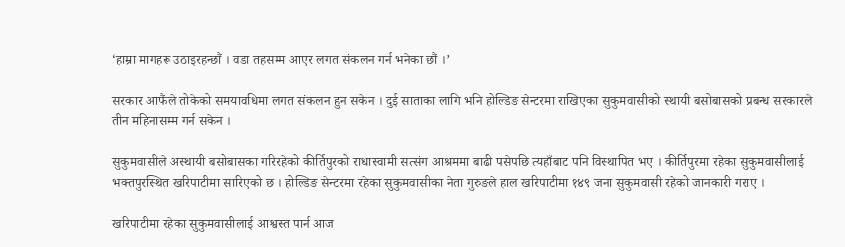‘हाम्रा मागहरू उठाइरहन्छौं । वडा तहसम्म आएर लगत संकलन गर्न भनेका छौं ।’

सरकार आफैंले तोकेको समयावधिमा लगत संकलन हुन सकेन । दुई साताका लागि भनि होल्डिङ सेन्टरमा राखिएका सुकुमवासीको स्थायी बसोबासको प्रबन्ध सरकारले तीन महिनासम्म गर्न सकेन ।

सुकुमवासीले अस्थायी बसोबासका गरिरहेको कीर्तिपुरको राधास्वामी सत्संग आश्रममा बाढी पसेपछि त्यहाँबाट पनि विस्थापित भए । कीर्तिपुरमा रहेका सुकुमवासीलाई भक्तपुरस्थित खरिपाटीमा सारिएको छ । होल्डिङ सेन्टरमा रहेका सुकुमवासीका नेता गुरुङले हाल खरिपाटीमा १४९ जना सुकुमवासी रहेको जानकारी गराए ।

खरिपाटीमा रहेका सुकुमवासीलाई आश्वस्त पार्न आज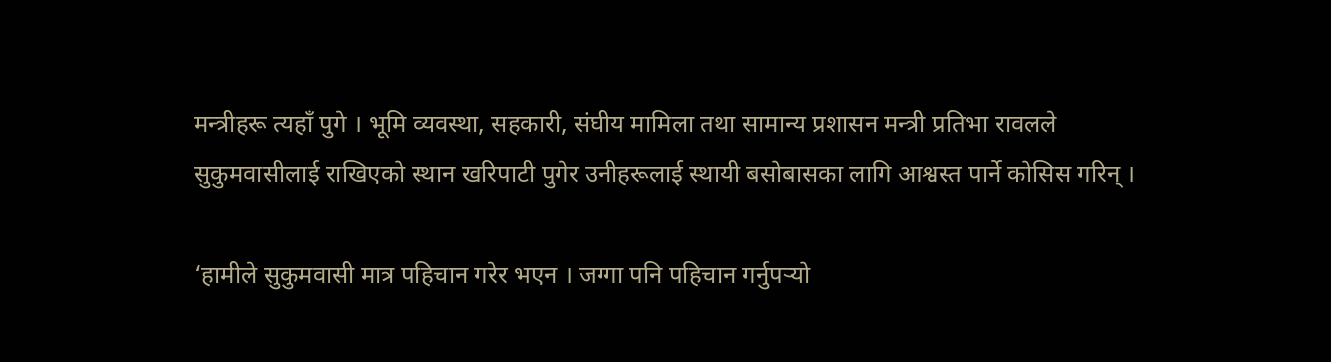मन्त्रीहरू त्यहाँ पुगे । भूमि व्यवस्था, सहकारी, संघीय मामिला तथा सामान्य प्रशासन मन्त्री प्रतिभा रावलले सुकुमवासीलाई राखिएको स्थान खरिपाटी पुगेर उनीहरूलाई स्थायी बसोबासका लागि आश्वस्त पार्ने कोसिस गरिन् ।

‘हामीले सुकुमवासी मात्र पहिचान गरेर भएन । जग्गा पनि पहिचान गर्नुपर्‍यो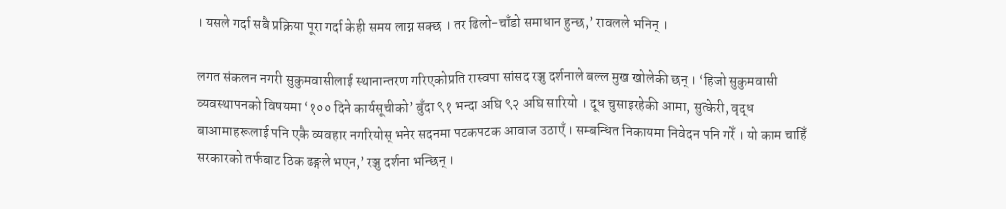। यसले गर्दा सबै प्रक्रिया पूरा गर्दा केही समय लाग्न सक्छ । तर ढिलो-चाँडो समाधान हुन्छ,’ रावलले भनिन् ।

लगत संकलन नगरी सुकुमवासीलाई स्थानान्तरण गरिएकोप्रति रास्वपा सांसद रञ्जु दर्शनाले बल्ल मुख खोलेकी छन् । ‘हिजो सुकुमवासी व्यवस्थापनको विषयमा ‘१०० दिने कार्यसूचीको’ बुँदा ९१ भन्दा अघि ९२ अघि सारियो । दूध चुसाइरहेकी आमा, सुत्केरी, वृद्ध बाआमाहरूलाई पनि एकै व्यवहार नगरियोस् भनेर सदनमा पटकपटक आवाज उठाएँ । सम्बन्धित निकायमा निवेदन पनि गरेँ । यो काम चाहिँ सरकारको तर्फबाट ठिक ढङ्गले भएन,’ रञ्जु दर्शना भन्छिन् ।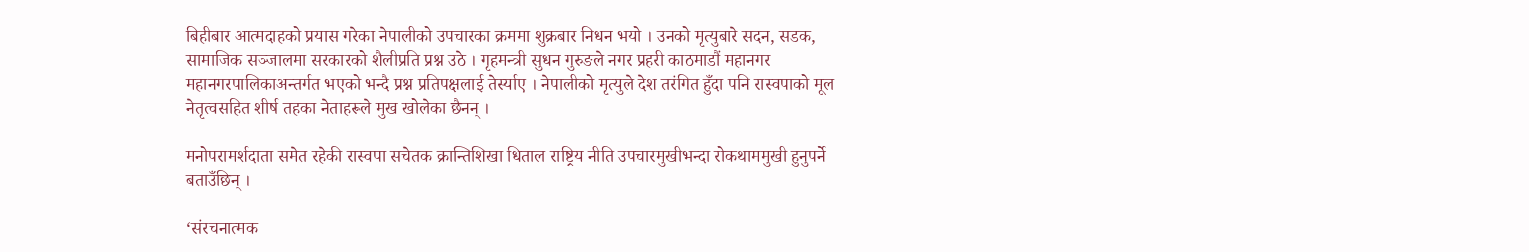बिहीबार आत्मदाहको प्रयास गरेका नेपालीको उपचारका क्रममा शुक्रबार निधन भयो । उनको मृत्युबारे सदन, सडक, सामाजिक सञ्जालमा सरकारको शैलीप्रति प्रश्न उठे । गृहमन्त्री सुधन गुरुङले नगर प्रहरी काठमाडौं महानगर महानगरपालिकाअन्तर्गत भएको भन्दै प्रश्न प्रतिपक्षलाई तेर्स्याए । नेपालीको मृत्युले देश तरंगित हुँदा पनि रास्वपाको मूल नेतृत्वसहित शीर्ष तहका नेताहरूले मुख खोलेका छैनन् ।

मनोपरामर्शदाता समेत रहेकी रास्वपा सचेतक क्रान्तिशिखा धिताल राष्ट्रिय नीति उपचारमुखीभन्दा रोकथाममुखी हुनुपर्ने बताउँछिन् ।

‘संरचनात्मक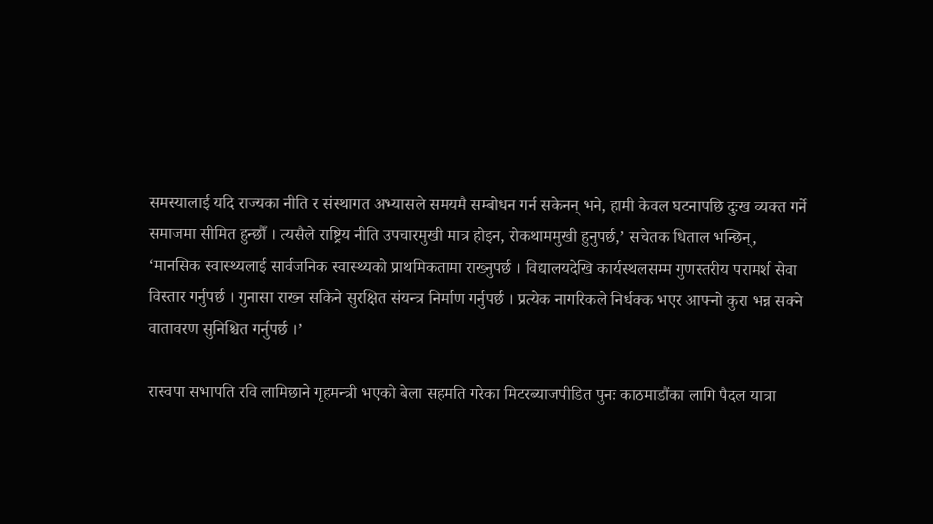समस्यालाई यदि राज्यका नीति र संस्थागत अभ्यासले समयमै सम्बोधन गर्न सकेनन् भने, हामी केवल घटनापछि दुःख व्यक्त गर्ने समाजमा सीमित हुन्छौँ । त्यसैले राष्ट्रिय नीति उपचारमुखी मात्र होइन, रोकथाममुखी हुनुपर्छ,’ सचेतक धिताल भन्छिन्, ‘मानसिक स्वास्थ्यलाई सार्वजनिक स्वास्थ्यको प्राथमिकतामा राख्नुपर्छ । विद्यालयदेखि कार्यस्थलसम्म गुणस्तरीय परामर्श सेवा विस्तार गर्नुपर्छ । गुनासा राख्न सकिने सुरक्षित संयन्त्र निर्माण गर्नुपर्छ । प्रत्येक नागरिकले निर्धक्क भएर आफ्नो कुरा भन्न सक्ने वातावरण सुनिश्चित गर्नुपर्छ ।’

रास्वपा सभापति रवि लामिछाने गृहमन्त्री भएको बेला सहमति गरेका मिटरब्याजपीडित पुनः काठमाडौंका लागि पैदल यात्रा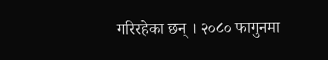गरिरहेका छन् । २०८० फागुनमा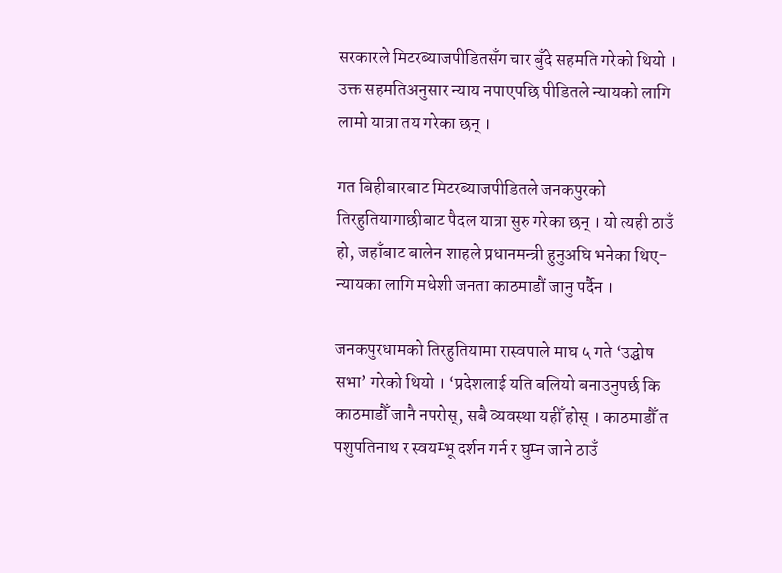सरकारले मिटरब्याजपीडितसँग चार बुँदे सहमति गरेको थियो । उक्त सहमतिअनुसार न्याय नपाएपछि पीडितले न्यायको लागि लामो यात्रा तय गरेका छन् ।

गत बिहीबारबाट मिटरब्याजपीडितले जनकपुरको तिरहुतियागाछीबाट पैदल यात्रा सुरु गरेका छन् । यो त्यही ठाउँ हो, जहाँबाट बालेन शाहले प्रधानमन्त्री हुनुअघि भनेका थिए- न्यायका लागि मधेशी जनता काठमाडौं जानु पर्दैन ।

जनकपुरधामको तिरहुतियामा रास्वपाले माघ ५ गते ‘उद्घोष सभा’ गरेको थियो । ‘प्रदेशलाई यति बलियो बनाउनुपर्छ कि काठमाडौँ जानै नपरोस्, सबै व्यवस्था यहीँ होस् । काठमाडौँ त पशुपतिनाथ र स्वयम्भू दर्शन गर्न र घुम्न जाने ठाउँ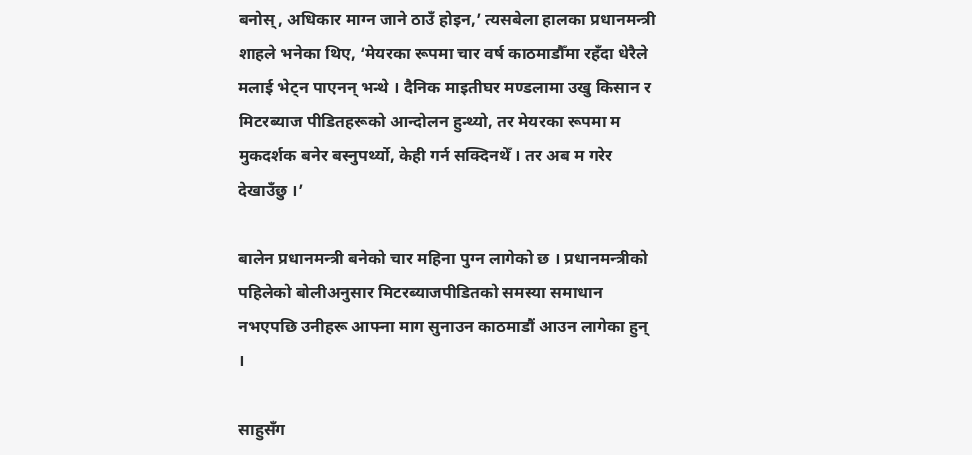बनोस्, अधिकार माग्न जाने ठाउँ होइन,’ त्यसबेला हालका प्रधानमन्त्री शाहले भनेका थिए, ‘मेयरका रूपमा चार वर्ष काठमाडौँमा रहँदा धेरैले मलाई भेट्न पाएनन् भन्थे । दैनिक माइतीघर मण्डलामा उखु किसान र मिटरब्याज पीडितहरूको आन्दोलन हुन्थ्यो, तर मेयरका रूपमा म मुकदर्शक बनेर बस्नुपर्थ्यो, केही गर्न सक्दिनथेँ । तर अब म गरेर देखाउँछु ।’

बालेन प्रधानमन्त्री बनेको चार महिना पुग्न लागेको छ । प्रधानमन्त्रीको पहिलेको बोलीअनुसार मिटरब्याजपीडितको समस्या समाधान नभएपछि उनीहरू आफ्ना माग सुनाउन काठमाडौं आउन लागेका हुन् ।

साहुसँग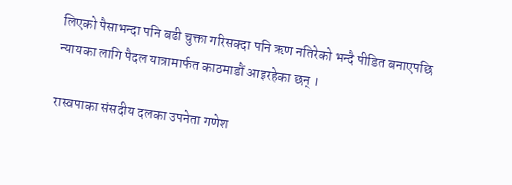लिएको पैसाभन्दा पनि बढी चुक्ता गरिसक्दा पनि ऋण नतिरेको भन्दै पीडित बनाएपछि न्यायका लागि पैदल यात्रामार्फत काठमाडौं आइरहेका छन् ।

रास्वपाका संसदीय दलका उपनेता गणेश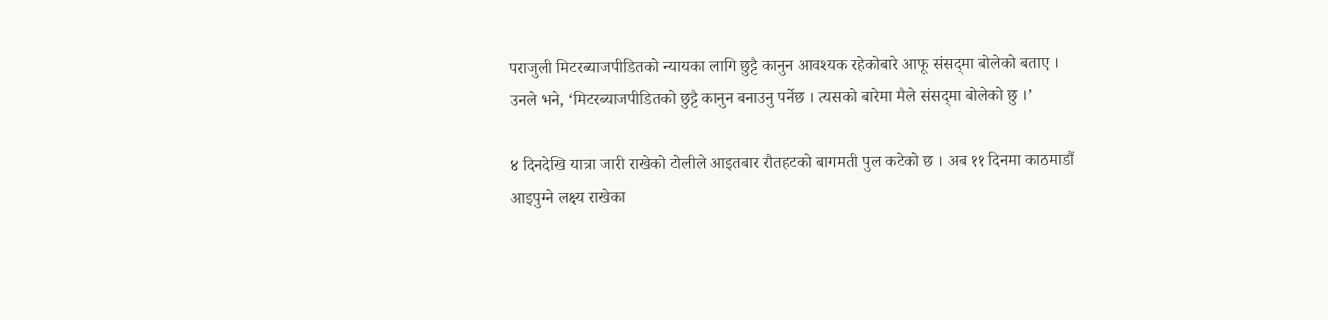पराजुली मिटरब्याजपीडितको न्यायका लागि छुट्टै कानुन आवश्यक रहेकोबारे आफू संसद्‌मा बोलेको बताए । उनले भने, ‘मिटरब्याजपीडितको छुट्टै कानुन बनाउनु पर्नेछ । त्यसको बारेमा मैले संसद्‌मा बोलेको छु ।’

४ दिनदेखि यात्रा जारी राखेको टोलीले आइतबार रौतहटको बागमती पुल कटेको छ । अब ११ दिनमा काठमाडौं आइपुग्ने लक्ष्य राखेका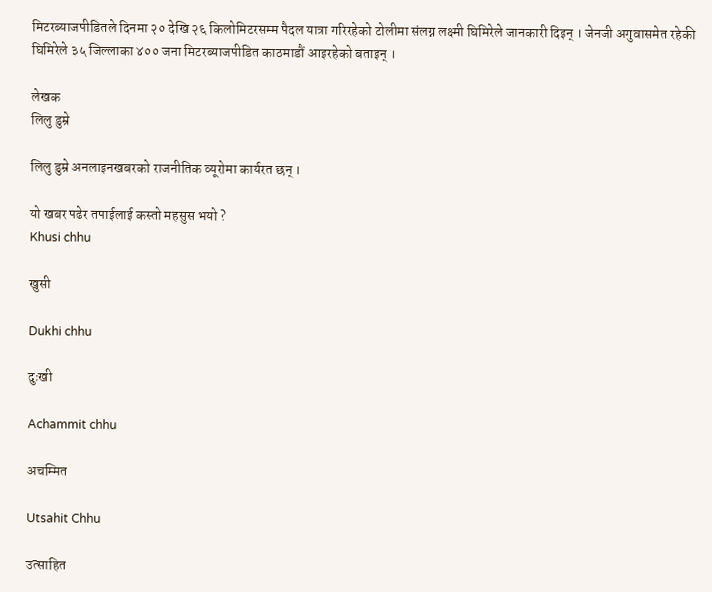मिटरब्याजपीडितले दिनमा २० देखि २६ किलोमिटरसम्म पैदल यात्रा गरिरहेको टोलीमा संलग्न लक्ष्मी घिमिरेले जानकारी दिइन् । जेनजी अगुवासमेत रहेकी घिमिरेले ३५ जिल्लाका ४०० जना मिटरब्याजपीडित काठमाडौं आइरहेको बताइन् ।

लेखक
लिलु डुम्रे

लिलु डुम्रे अनलाइनखबरको राजनीतिक व्यूरोमा कार्यरत छन् ।

यो खबर पढेर तपाईलाई कस्तो महसुस भयो ?
Khusi chhu

खुसी

Dukhi chhu

दुःखी

Achammit chhu

अचम्मित

Utsahit Chhu

उत्साहित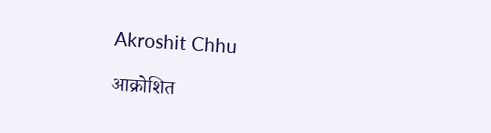Akroshit Chhu

आक्रोशित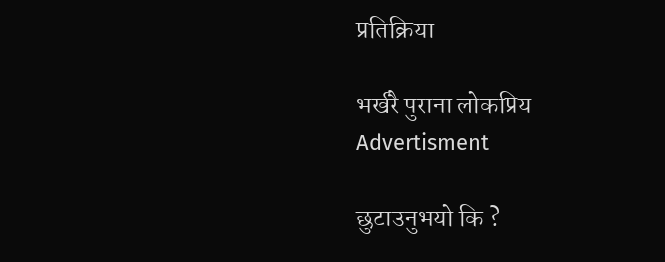प्रतिक्रिया

भर्खरै पुराना लोकप्रिय
Advertisment

छुटाउनुभयो कि ?